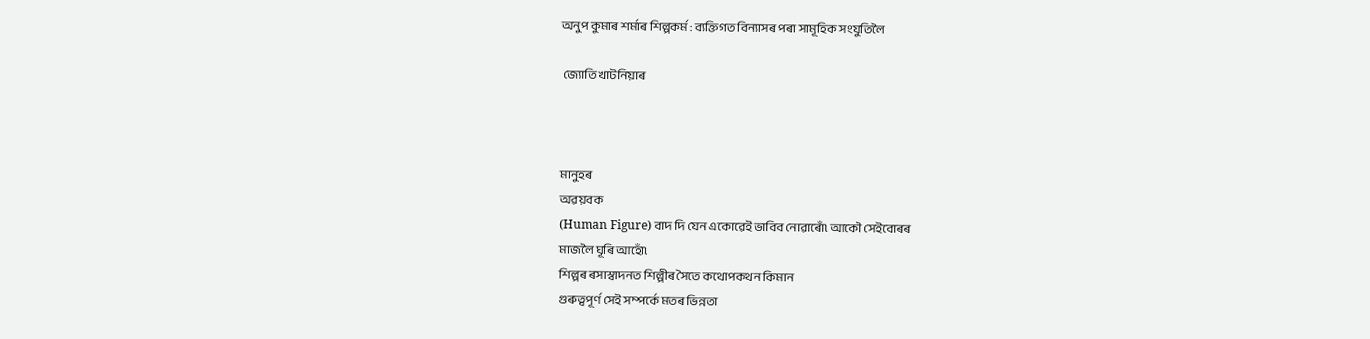অনুপ কুমাৰ শৰ্মাৰ শিল্পকৰ্ম : ব্যক্তিগত বিন্যাসৰ পৰা সামূহিক সংযুতিলৈ

 জ্যোতি খাটনিয়াৰ



মানুহৰ
অৱয়বক
(Human Figure) বাদ দি যেন একোৱেই ভাবিব নোৱাৰোঁ৷ আকৌ সেইবোৰৰ
মাজলৈ ঘূৰি আহোঁ৷
শিল্পৰ ৰসাস্বাদনত শিল্পীৰ সৈতে কথোপকথন কিমান
গুৰুত্বপূৰ্ণ সেই সম্পৰ্কে মতৰ ভিন্নতা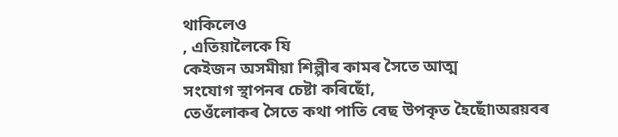থাকিলেও
, এতিয়ালৈকে যি
কেইজন অসমীয়া শিল্পীৰ কামৰ সৈতে আত্ম
সংযোগ স্থাপনৰ চেষ্টা কৰিছোঁ,
তেওঁলোকৰ সৈতে কথা পাতি বেছ উপকৃত হৈছোঁ৷অৱয়বৰ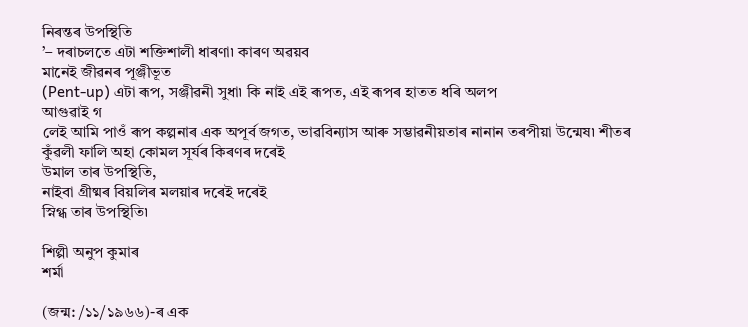নিৰন্তৰ উপস্থিতি
’– দৰাচলতে এটা শক্তিশালী ধাৰণা৷ কাৰণ অৱয়ব
মানেই জীৱনৰ পূঞ্জীভূত
(Pent-up) এটা ৰূপ, সঞ্জীৱনী সুধা৷ কি নাই এই ৰূপত, এই ৰূপৰ হাতত ধৰি অলপ
আগুৱাই গ
লেই আমি পাওঁ ৰূপ কল্পনাৰ এক অপূৰ্ব জগত, ভাৱবিন্যাস আৰু সম্ভাৱনীয়তাৰ নানান তৰপীয়া উন্মেষ৷ শীতৰ কুঁৱলী ফালি অহা কোমল সূৰ্যৰ কিৰণৰ দৰেই
উমাল তাৰ উপস্থিতি,
নাইবা গ্ৰীষ্মৰ বিয়লিৰ মলয়াৰ দৰেই দৰেই
স্নিগ্ধ তাৰ উপস্থিতি৷

শিল্পী অনুপ কুমাৰ
শৰ্মা

(জন্ম: /১১/১৯৬৬)-ৰ এক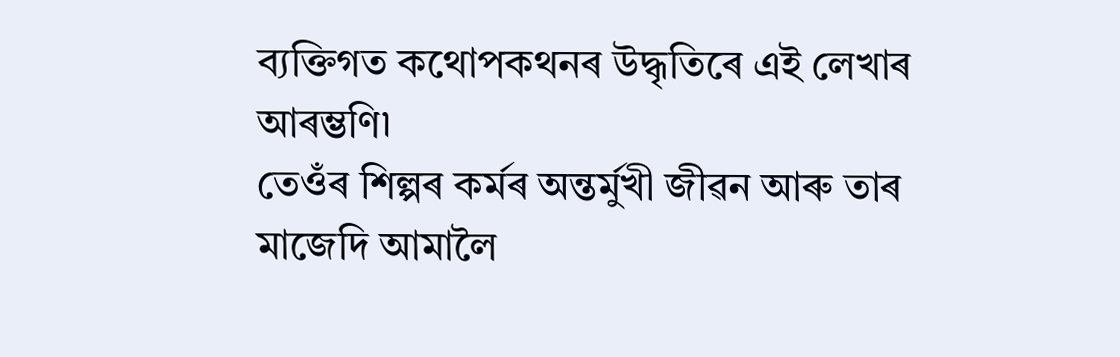ব্যক্তিগত কথোপকথনৰ উদ্ধৃতিৰে এই লেখাৰ আৰম্ভণি৷
তেওঁৰ শিল্পৰ কৰ্মৰ অন্তৰ্মুখী জীৱন আৰু তাৰ মাজেদি আমালৈ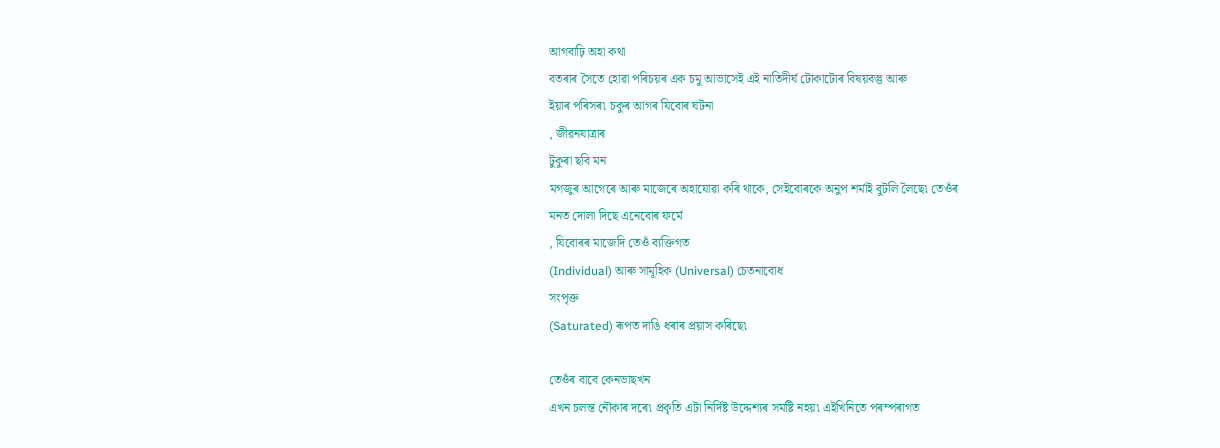আগবাঢ়ি অহা কথা
বতৰাৰ সৈতে হোৱা পৰিচয়ৰ এক চমু আভাসেই এই নাতিদীৰ্ঘ টোকাটোৰ বিষয়বস্তু আৰু
ইয়াৰ পৰিসৰ৷ চকুৰ আগৰ যিবোৰ ঘটনা
, জীৱনযাত্ৰাৰ
টুকুৰা ছবি মন
মগজুৰ আগেৰে আৰু মাজেৰে অহাযোৱা কৰি থাকে, সেইবোৰকে অনুপ শৰ্মাই বুটলি লৈছে৷ তেওঁৰ
মনত দোলা দিছে এনেবোৰ ফৰ্মে
, যিবোৰৰ মাজেদি তেওঁ ব্যক্তিগত
(Individual) আৰু সামূহিক (Universal) চেতনাবোধ
সংপৃক্ত
(Saturated) ৰূপত দাঙি ধৰাৰ প্ৰয়াস কৰিছে৷

তেওঁৰ বাবে কেনভাছখন
এখন চলন্ত নৌকাৰ দৰে৷ প্ৰকৃতি এটা নিৰ্দিষ্ট উদ্দেশ্যৰ সমষ্টি নহয়৷ এইখিনিতে পৰম্পৰাগত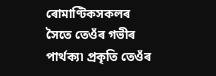ৰোমাণ্টিকসকলৰ সৈতে তেওঁৰ গভীৰ পাৰ্থক্য৷ প্ৰকৃতি তেওঁৰ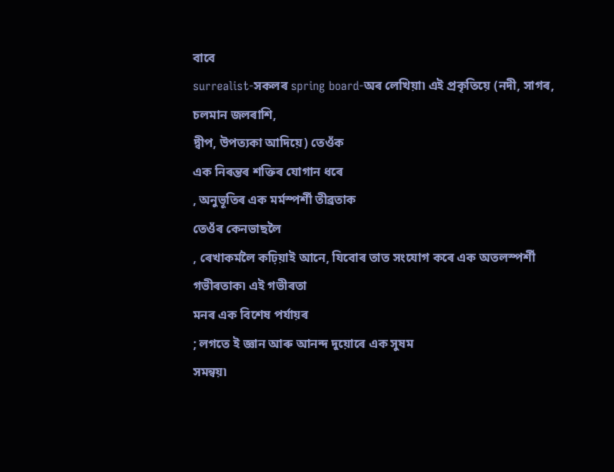বাবে
surrealist-সকলৰ spring board-অৰ লেখিয়া৷ এই প্ৰকৃতিয়ে (নদী, সাগৰ, চলমান জলৰাশি,
দ্বীপ, উপত্যকা আদিয়ে) তেওঁক
এক নিৰন্তৰ শক্তিৰ যোগান ধৰে
, অনুভূতিৰ এক মৰ্মস্পৰ্শী তীব্ৰতাক
তেওঁৰ কেনভাছলৈ
, ৰেখাকৰ্মলৈ কঢ়িয়াই আনে, যিবোৰ তাত সংযোগ কৰে এক অতলস্পৰ্শী গভীৰতাক৷ এই গভীৰতা
মনৰ এক বিশেষ পৰ্যায়ৰ
; লগতে ই জ্ঞান আৰু আনন্দ দুয়োৰে এক সুষম
সমন্বয়৷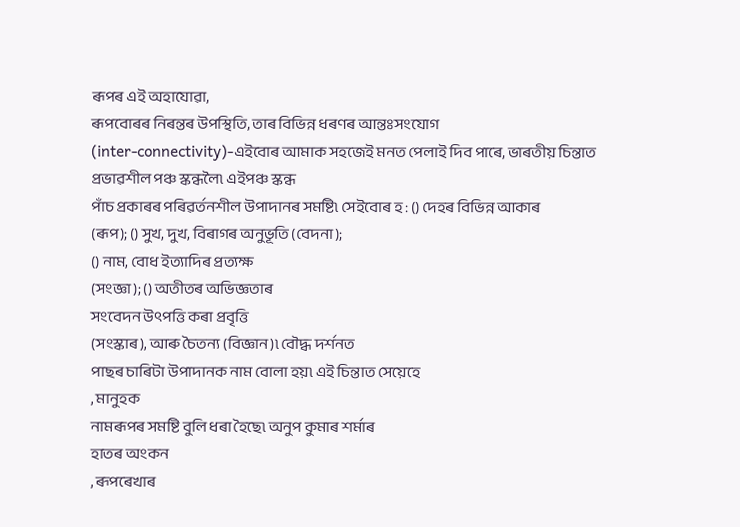ৰূপৰ এই অহাযোৱা,
ৰূপবোৰৰ নিৰন্তৰ উপস্থিতি, তাৰ বিভিন্ন ধৰণৰ আন্তঃসংযোগ
(inter-connectivity)-এইবোৰ আমাক সহজেই মনত পেলাই দিব পাৰে, ভাৰতীয় চিন্তাত প্ৰভাৱশীল পঞ্চ স্কন্ধলৈ৷ এইপঞ্চ স্কন্ধ
পাঁচ প্ৰকাৰৰ পৰিৱৰ্তনশীল উপাদানৰ সমষ্টি৷ সেইবোৰ হ : () দেহৰ বিভিন্ন আকাৰ
(ৰূপ); () সুখ, দুখ, বিৰাগৰ অনুভূতি (বেদনা);
() নাম, বোধ ইত্যাদিৰ প্ৰত্যক্ষ
(সংজ্ঞা); () অতীতৰ অভিজ্ঞতাৰ
সংবেদন উৎপত্তি কৰা প্ৰবৃত্তি
(সংস্কাৰ), আৰু চৈতন্য (বিজ্ঞান)৷ বৌদ্ধ দৰ্শনত
পাছৰ চাৰিটা উপাদানক নাম বোলা হয়৷ এই চিন্তাত সেয়েহে
, মানুহক
নামৰূপৰ সমষ্টি বুলি ধৰা হৈছে৷ অনুপ কুমাৰ শৰ্মাৰ
হাতৰ অংকন
, ৰূপৰেখাৰ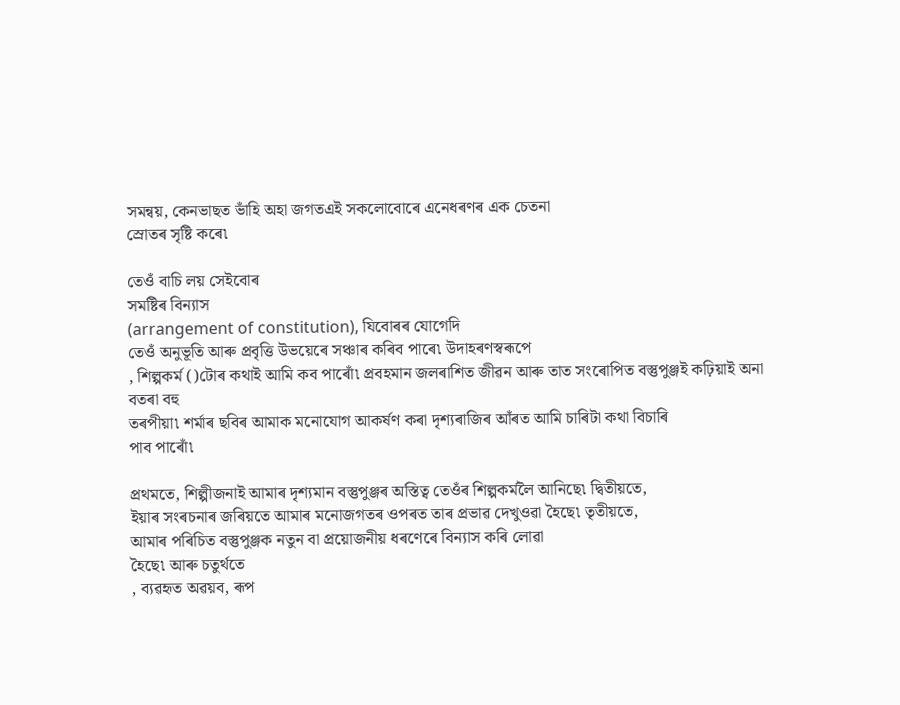সমন্বয়, কেনভাছত ভাঁহি অহা জগতএই সকলোবোৰে এনেধৰণৰ এক চেতনা
স্ৰোতৰ সৃষ্টি কৰে৷

তেওঁ বাচি লয় সেইবোৰ
সমষ্টিৰ বিন্যাস
(arrangement of constitution), যিবোৰৰ যোগেদি
তেওঁ অনুভূতি আৰু প্ৰবৃত্তি উভয়েৰে সঞ্চাৰ কৰিব পাৰে৷ উদাহৰণস্বৰূপে
, শিল্পকৰ্ম ()টোৰ কথাই আমি কব পাৰোঁ৷ প্ৰবহমান জলৰাশিত জীৱন আৰু তাত সংৰোপিত বস্তুপুঞ্জই কঢ়িয়াই অনা বতৰা বহু
তৰপীয়া৷ শৰ্মাৰ ছবিৰ আমাক মনোযোগ আকৰ্ষণ কৰা দৃশ্যৰাজিৰ আঁৰত আমি চাৰিটা কথা বিচাৰি
পাব পাৰোঁ৷

প্ৰথমতে, শিল্পীজনাই আমাৰ দৃশ্যমান বস্তুপুঞ্জৰ অস্তিত্ব তেওঁৰ শিল্পকৰ্মলৈ আনিছে৷ দ্বিতীয়তে,
ইয়াৰ সংৰচনাৰ জৰিয়তে আমাৰ মনোজগতৰ ওপৰত তাৰ প্ৰভাৱ দেখুওৱা হৈছে৷ তৃতীয়তে,
আমাৰ পৰিচিত বস্তুপুঞ্জক নতুন বা প্ৰয়োজনীয় ধৰণেৰে বিন্যাস কৰি লোৱা
হৈছে৷ আৰু চতুৰ্থতে
, ব্যৱহৃত অৱয়ব, ৰূপ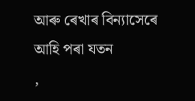আৰু ৰেখাৰ বিন্যাসেৰে আহি পৰা যতন
,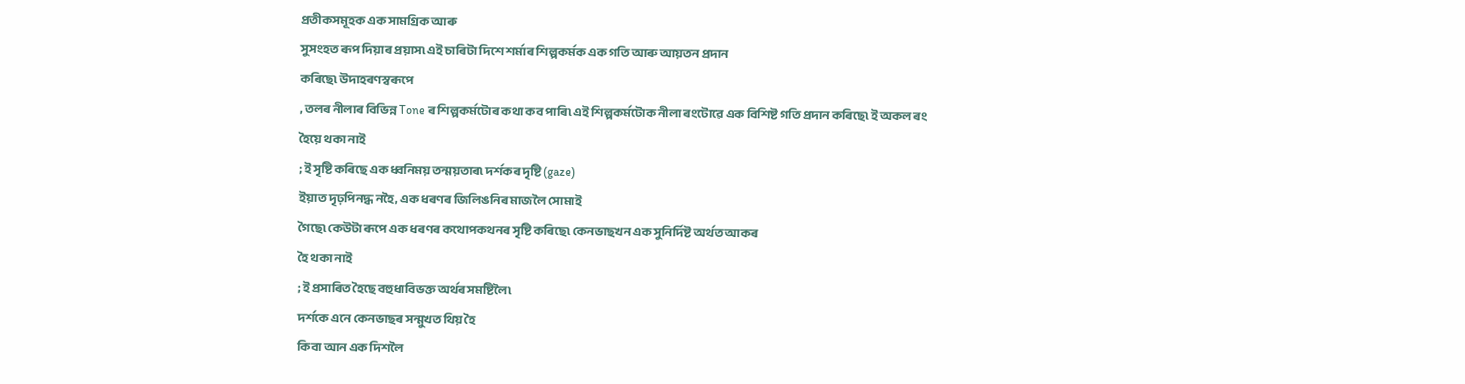প্ৰতীকসমূহক এক সামগ্ৰিক আৰু
সুসংহত ৰূপ দিয়াৰ প্ৰয়াস৷ এই চাৰিটা দিশে শৰ্মাৰ শিল্পকৰ্মক এক গতি আৰু আয়তন প্ৰদান
কৰিছে৷ উদাহৰণস্বৰূপে
, তলৰ নীলাৰ বিভিন্ন Tone ৰ শিল্পকৰ্মটোৰ কথা কব পাৰি৷ এই শিল্পকৰ্মটোক নীলা ৰংটোৱে এক বিশিষ্ট গতি প্ৰদান কৰিছে৷ ই অকল ৰং
হৈয়ে থকা নাই
; ই সৃষ্টি কৰিছে এক ধ্বনিময় তন্ময়তাৰ৷ দৰ্শকৰ দৃষ্টি (gaze)
ইয়াত দৃঢ়পিনদ্ধ নহৈ, এক ধৰণৰ জিলিঙনিৰ মাজলৈ সোমাই
গৈছে৷ কেউটা ৰূপে এক ধৰণৰ কথোপকথনৰ সৃষ্টি কৰিছে৷ কেনভাছখন এক সুনিৰ্দিষ্ট অৰ্থত আকৰ
হৈ থকা নাই
; ই প্ৰসাৰিত হৈছে বহুধাবিভক্ত অৰ্থৰ সমষ্টিলৈ৷
দৰ্শকে এনে কেনভাছৰ সন্মুখত থিয় হৈ
কিবা আন এক দিশলৈ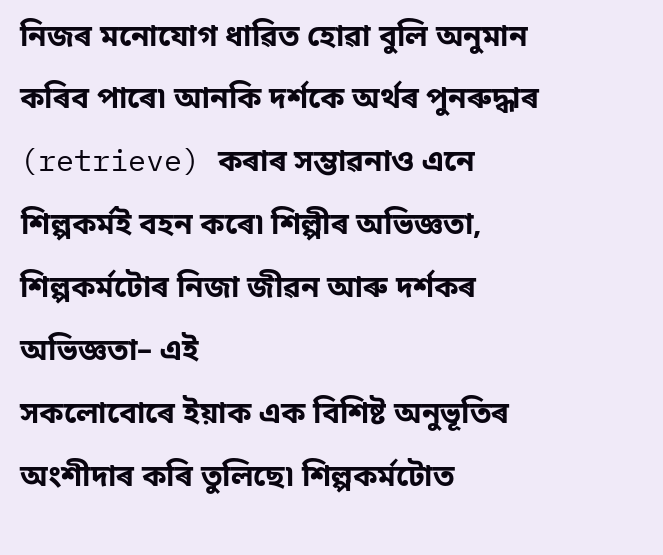নিজৰ মনোযোগ ধাৱিত হোৱা বুলি অনুমান কৰিব পাৰে৷ আনকি দৰ্শকে অৰ্থৰ পুনৰুদ্ধাৰ
(retrieve) কৰাৰ সম্ভাৱনাও এনে শিল্পকৰ্মই বহন কৰে৷ শিল্পীৰ অভিজ্ঞতা,
শিল্পকৰ্মটোৰ নিজা জীৱন আৰু দৰ্শকৰ অভিজ্ঞতা– এই
সকলোবোৰে ইয়াক এক বিশিষ্ট অনুভূতিৰ অংশীদাৰ কৰি তুলিছে৷ শিল্পকৰ্মটোত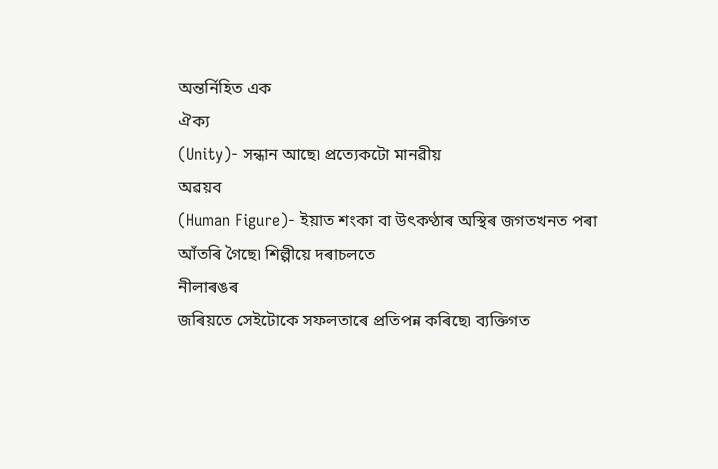অন্তৰ্নিহিত এক
ঐক্য
(Unity)- সন্ধান আছে৷ প্ৰত্যেকটো মানৱীয়
অৱয়ব
(Human Figure)- ইয়াত শংকা বা উৎকণ্ঠাৰ অস্থিৰ জগতখনত পৰা
আঁতৰি গৈছে৷ শিল্পীয়ে দৰাচলতে
নীলাৰঙৰ
জৰিয়তে সেইটোকে সফলতাৰে প্ৰতিপন্ন কৰিছে৷ ব্যক্তিগত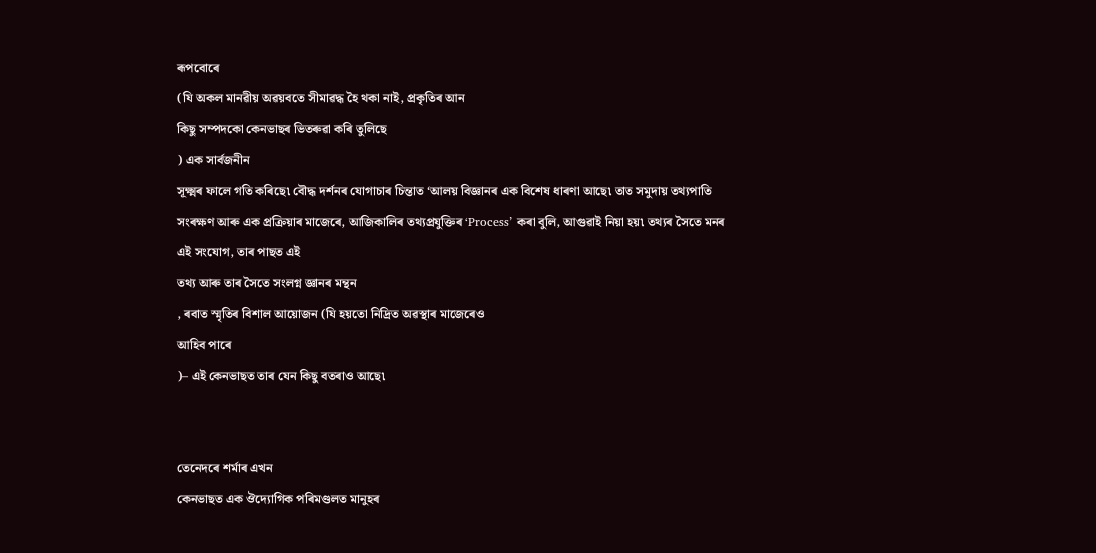ৰূপবোৰে
(যি অকল মানৱীয় অৱয়বতে সীমাৱদ্ধ হৈ থকা নাই, প্ৰকৃতিৰ আন
কিছু সম্পদকো কেনভাছৰ ভিতৰুৱা কৰি তুলিছে
) এক সাৰ্বজনীন
সূক্ষ্মৰ ফালে গতি কৰিছে৷ বৌদ্ধ দৰ্শনৰ যোগাচাৰ চিন্তাত ‘আলয় বিজ্ঞানৰ এক বিশেষ ধাৰণা আছে৷ তাত সমুদায় তথ্যপাতি সংৰক্ষণ আৰু এক প্ৰক্ৰিয়াৰ মাজেৰে, আজিকালিৰ তথ্যপ্ৰযুক্তিৰ ‘Process’ কৰা বুলি, আগুৱাই নিয়া হয়৷ তথ্যৰ সৈতে মনৰ এই সংযোগ, তাৰ পাছত এই
তথ্য আৰু তাৰ সৈতে সংলগ্ন জ্ঞানৰ মন্থন
, ৰবাত স্মৃতিৰ বিশাল আয়োজন (যি হয়তো নিদ্ৰিত অৱস্থাৰ মাজেৰেও
আহিব পাৰে
)– এই কেনভাছত তাৰ যেন কিছু বতৰাও আছে৷


তেনেদৰে শৰ্মাৰ এখন
কেনভাছত এক ঔদ্যোগিক পৰিমণ্ডলত মানুহৰ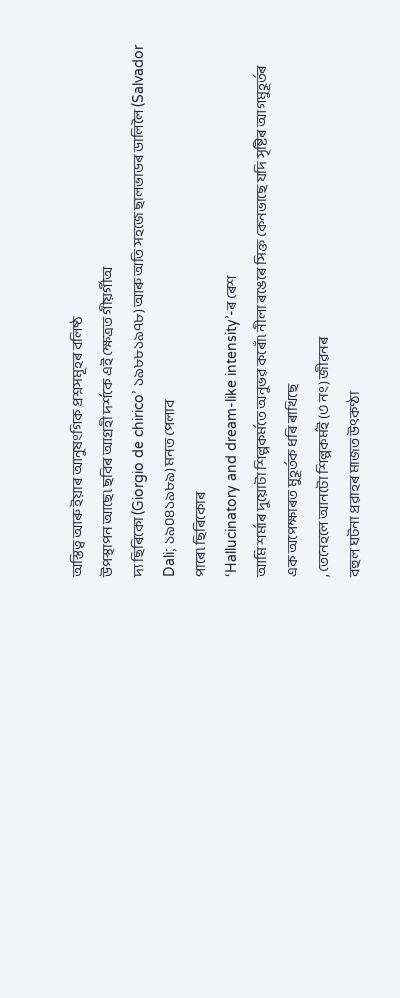অস্তিত্ব আৰু ইয়াৰ আনুষংগিক প্ৰশ্নসমূহৰ বলিষ্ঠ
উপস্থাপন আছে৷ ছবিৰ আগ্ৰহী দৰ্শকে এই ক্ষেত্ৰত গীয়ৰ্গীঅ
দ্য ছিৰিকো (Giorgio de chirico’ ১৯৮৮১৯৭৮) আৰু অতি সহজে ছালভাডৰ ডালিলৈ (Salvador
Dali; ১৯০৪১৯৮৯) মনত পেলাব
পাৰে৷ ছিৰিকোৰ
‘Hallucinatory and dream-like intensity’-ৰ ৰেশ
আমি শৰ্মাৰ দুয়োটা শিল্পকৰ্মতে অনুভৱ কৰোঁ৷ নীলা ৰঙেৰে সিক্ত কেনভাছে যদি সৃষ্টিৰ আগমুহূৰ্তৰ
এক অপেক্ষাৰত মুহূৰ্তক ধৰি ৰাখিছে
, তেনেহলে আনটো শিল্পকৰ্মই (৩ নং) জীৱনৰ
বহুল ঘটনা প্ৰৱাহৰ মাজত উৎকণ্ঠা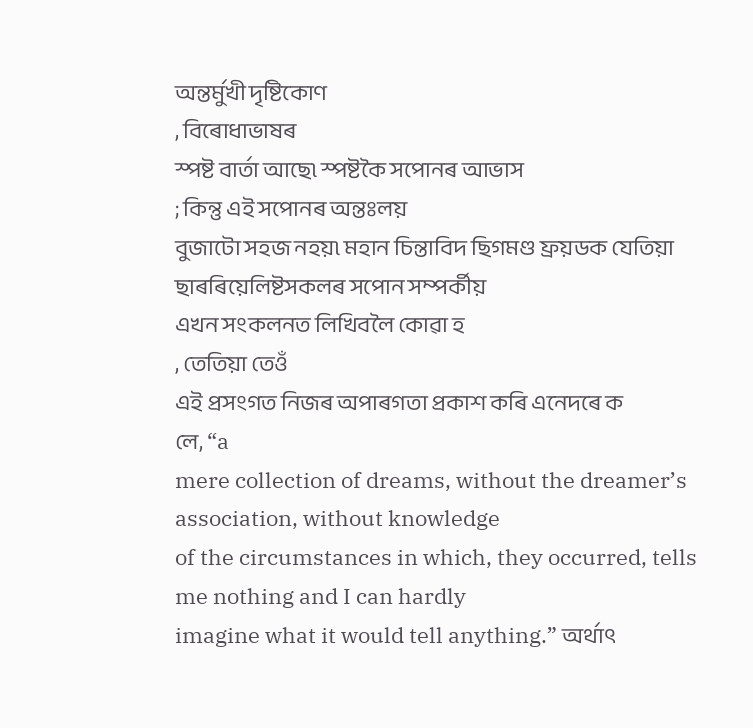অন্তৰ্মুখী দৃষ্টিকোণ
, বিৰোধাভাষৰ
স্পষ্ট বাৰ্তা আছে৷ স্পষ্টকৈ সপোনৰ আভাস
; কিন্তু এই সপোনৰ অন্তঃলয়
বুজাটো সহজ নহয়৷ মহান চিন্তাবিদ ছিগমণ্ড ফ্ৰয়ডক যেতিয়া ছাৰৰিয়েলিষ্টসকলৰ সপোন সম্পৰ্কীয়
এখন সংকলনত লিখিবলৈ কোৱা হ
, তেতিয়া তেওঁ
এই প্ৰসংগত নিজৰ অপাৰগতা প্ৰকাশ কৰি এনেদৰে ক
লে, “a
mere collection of dreams, without the dreamer’s association, without knowledge
of the circumstances in which, they occurred, tells me nothing and I can hardly
imagine what it would tell anything.” অৰ্থাৎ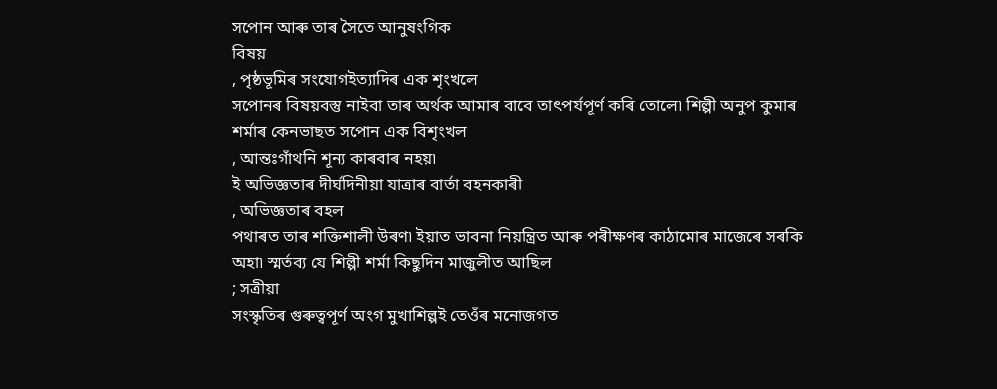সপোন আৰু তাৰ সৈতে আনুষংগিক
বিষয়
, পৃষ্ঠভূমিৰ সংযোগইত্যাদিৰ এক শৃংখলে
সপোনৰ বিষয়বস্তু নাইবা তাৰ অৰ্থক আমাৰ বাবে তাৎপৰ্যপূৰ্ণ কৰি তোলে৷ শিল্পী অনুপ কুমাৰ
শৰ্মাৰ কেনভাছত সপোন এক বিশৃংখল
, আন্তঃগাঁথনি শূন্য কাৰবাৰ নহয়৷
ই অভিজ্ঞতাৰ দীৰ্ঘদিনীয়া যাত্ৰাৰ বাৰ্তা বহনকাৰী
, অভিজ্ঞতাৰ বহল
পথাৰত তাৰ শক্তিশালী উৰণ৷ ইয়াত ভাবনা নিয়ন্ত্ৰিত আৰু পৰীক্ষণৰ কাঠামোৰ মাজেৰে সৰকি
অহা৷ স্মৰ্তব্য যে শিল্পী শৰ্মা কিছুদিন মাজুলীত আছিল
; সত্ৰীয়া
সংস্কৃতিৰ গুৰুত্বপূৰ্ণ অংগ মুখাশিল্পই তেওঁৰ মনোজগত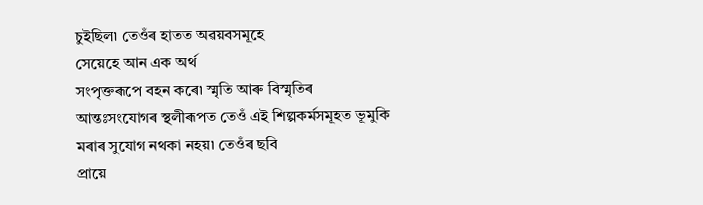চুইছিল৷ তেওঁৰ হাতত অৱয়বসমূহে
সেয়েহে আন এক অৰ্থ
সংপৃক্তৰূপে বহন কৰে৷ স্মৃতি আৰু বিস্মৃতিৰ
আন্তঃসংযোগৰ স্থলীৰূপত তেওঁ এই শিল্পকৰ্মসমূহত ভূমুকি মৰাৰ সুযোগ নথকা নহয়৷ তেওঁৰ ছবি
প্ৰায়ে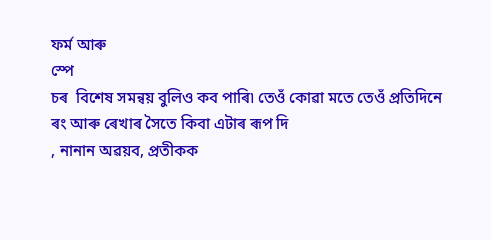ফৰ্ম আৰু
স্পে
চৰ  বিশেষ সমন্বয় বুলিও কব পাৰি৷ তেওঁ কোৱা মতে তেওঁ প্ৰতিদিনে
ৰং আৰু ৰেখাৰ সৈতে কিবা এটাৰ ৰূপ দি
, নানান অৱয়ব, প্ৰতীকক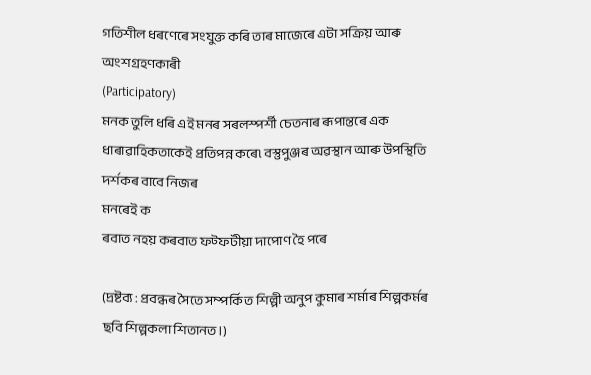গতিশীল ধৰণেৰে সংযুক্ত কৰি তাৰ মাজেৰে এটা সক্ৰিয় আৰু অংশগ্ৰহণকাৰী
(Participatory)
মনক তুলি ধৰি এই মনৰ সৰলস্পৰ্শী চেতনাৰ ৰূপান্তৰে এক
ধাৰাৱাহিকতাকেই প্ৰতিপন্ন কৰে৷ বস্তুপুঞ্জৰ অৱস্থান আৰু উপস্থিতি দৰ্শকৰ বাবে নিজৰ
মনৰেই ক
ৰবাত নহয় কৰবাত ফট্ফটীয়া দাপোণ হৈ পৰে

(দ্ৰষ্টব্য : প্ৰবন্ধৰ সৈতে সম্পৰ্কিত শিল্পী অনুপ কুমাৰ শৰ্মাৰ শিল্পকৰ্মৰ ছবি শিল্পকলা শিতানত।)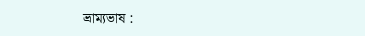ভ্ৰাম্যভাষ :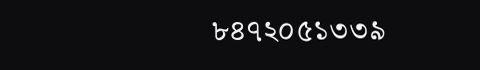৮৪৭২০৫১৩৩৯